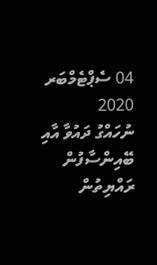04 ސެޕްޓެމްބަރ 2020
ނުހައްގު ދައުވާ އާއި ބޭއިންސާފުން ރައްޔިތުން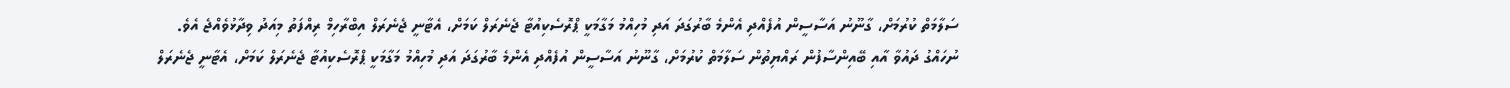ސަލާމަތް ކުރުމަށް، ގާނޫނު އަސާސީން އުފެއްދި އެންމެ ބާރުގަދަ އަދި މުހިއްމު މަގާމަކީ ޕްރޮސެކިއުޓާ ޖެނެރަލް ކަމަށް، އެޓާނީ ޖެނެރަލް އިބްރާހިމް ރިއްފަތު މިއަދު ވިދާޅުވެއްޖެ އެވެ.
ނުހައްގު ދައުވާ އާއި ބޭއިންސާފުން ރައްޔިތުން ސަލާމަތް ކުރުމަށް، ގާނޫނު އަސާސީން އުފެއްދި އެންމެ ބާރުގަދަ އަދި މުހިއްމު މަގާމަކީ ޕްރޮސެކިއުޓާ ޖެނެރަލް ކަމަށް، އެޓާނީ ޖެނެރަލް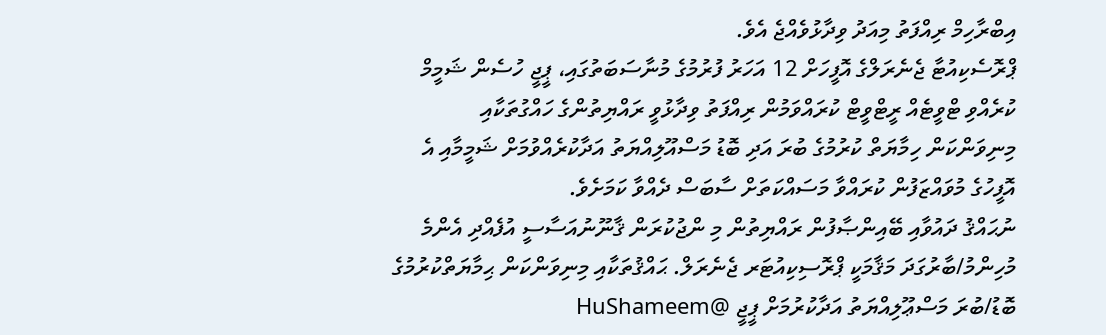އިބްރާހިމް ރިއްފަތު މިއަދު ވިދާޅުވެއްޖެ އެވެ.
ޕްރޮސެކިއުޓާ ޖެނެރަލްގެ އޮފީހަށް 12 އަހަރު ފުރުމުގެ މުނާސަބަތުގައި، ޕީޖީ ހުސެން ޝަމީމް ކުރެއްވި ޓްވީޓެއް ރީޓްވީޓް ކުރައްވަމުން ރިއްފަތު ވިދާޅުވީ ރައްޔިތުންގެ ހައްގުތަކާއި މިނިވަންކަން ހިމާޔަތް ކުރުމުގެ ބުރަ އަދި ބޮޑު މަސްއޫލިއްޔަތު އަދާކުރެއްވުމަށް ޝަމީމާއި އެ އޮފީހުގެ މުވައްޒަފުން ކުރައްވާ މަސައްކަތަށް ސާބަސް ދެއްވާ ކަމަށެވެ.
ނުޙައްޤު ދައުވާއި ބޭއިންޞާފުން ރައްޔިތުން މި ންޖުކުރަން ޤާނޫނުއަސާސީ އުފެއްދި އެންމެ މުހިންމު/ބާރުގަދަ މަޤާމަކީ ޕްރޮސިކިއުޓަރ ޖެނެރަލް. ޙައްޤުތަކާއި މިނިވަންކަން ޙިމާޔަތްކުރުމުގެ ބޮޑު/ބުރަ މަސްޢޫލިއްޔަތު އަދާކުރުމަށް ޕީޖީ @HuShameem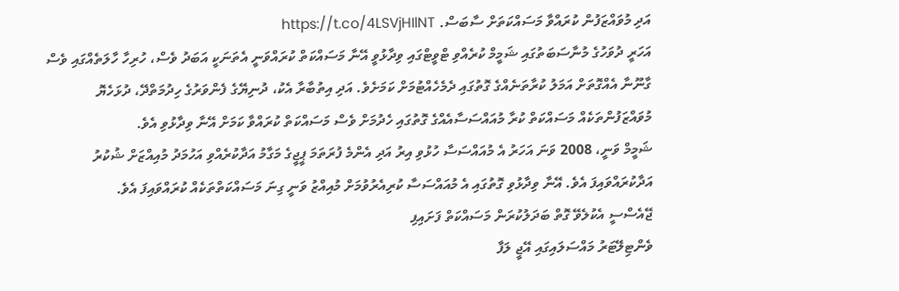އަދި މުވައްޒަފުން ކުރައްވާ މަސައްކަތަށް ސާބަސް. https://t.co/4LSVjHIlNT
އަހަރީ ދުވަހުގެ މުނާސަބަތުގައި ޝަމީމް ކުރެއްވި ޓްވީޓްގައި ވިދާޅުވީ އޭނާ މަސައްކަތް ކުރައްވަނީ އެތަނަކީ އަބަދު ވެސް، ހުރިހާ ހާލަތެއްގައި ވެސް ގާނޫނާ އެއްގޮތަށް އަމަލު ކުރާތަނެއްގެ ގޮތުގައި ދެމެހެއްޓުމަށް ކަމަށެވެ. އަދި އިތުބާރާ އެކު، ދުނިޔޭގެ ފެންވަރުގެ ހިދުމަތްދޭ، ދުޅަހެޔޮ މުވައްޒަފުންތަކެއް މަސައްކަތް ކުރާ މުއައްސަސާއެއްގެ ގޮތުގައި ހެދުމަށް ވެސް މަސައްކަތް ކުރައްވާ ކަމަށް އޭނާ ވިދާޅުވި އެވެ.
ޝަމީމް ވަނީ، 2008 ވަނަ އަހަރު އެ މުއައްސަސާ ހުޅުވި އިރު އަދި އެންމެ ފުރަތަމަ ޕީޖީގެ މަގާމު އަދާކުރެއްވި އަހުމަދު މުއިއްޒަށް ޝުކުރު އަދާކުރައްވައިފަ އެވެ. އޭނާ ވިދާޅުވި ގޮތުގައި އެ މުއައްސަސާ ކުރިއެރުވުމަށް މުއިއްޒު ވަނީ ގިނަ މަސައްކަތްތަކެއް ކުރައްވައިފަ އެވެ.
ޖޭއެސްސީ އެކުލެވޭ ގޮތް ބަދަލުކުރަން މަސައްކަތް ފަށައިފި
ވެންޓިލޭޓަރު މައްސަލައިގައި އޭޖީ ލަފާ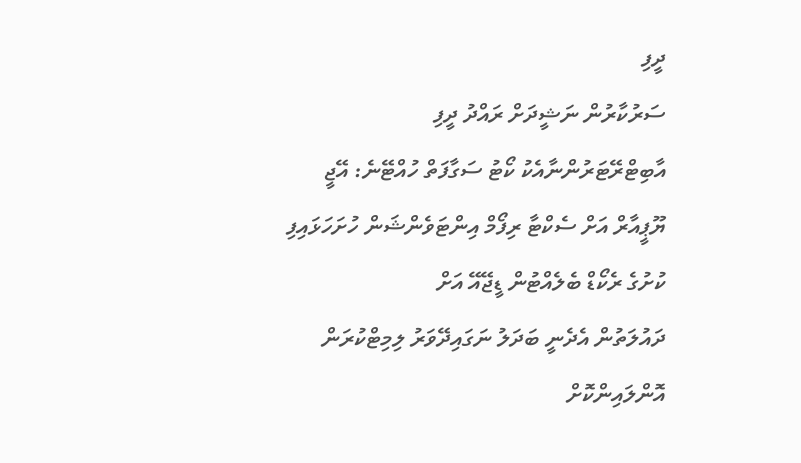ދީފި
ސަރުކާރުން ނަޝީދަށް ރައްދު ދީފި
އާބިޓްރޭޓަރުންނާއެކު ކޯޓު ސަގާފަތް ހުއްޓޭނެ: އޭޖީ
ޔޫޕީއާރް އަށް ސެކްޓާ ރިފޯމް އިންޓަވެންޝަން ހުށަހަޅައިފި
ކުށުގެ ރެކޯޑް ބެލެއްޓުން ޑީޖޭއޭ އަށް
ދައުލަތުން އެދެނީ ބަދަލު ނަގައިދޭވަރު ލިމިޓްކުރަން
އޮންލައިންކޮށް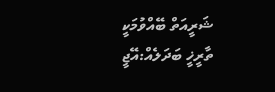ޝަރީއަތް ބޭއްވުމަކީ ތާރީޚީ ބަދަލެއް:އޭޖީ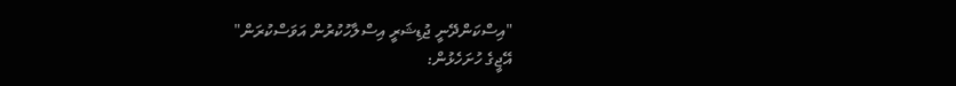"އިސްކަންދޭނީ ޖުޑިޝަރީ އިސްލާހުކުރުން އަވަސްކުރަން"
އޭޖީގެ ހުށަހެޅުން: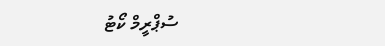ސުޕްރީމް ކޯޓު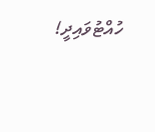ހުއްޓުވައިދީ!